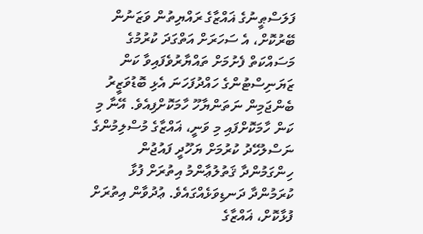ފަލަސްޠީނުގެ ޣައްޒާގެ ރައްޔިތުން ވަޒަނުން ބޭރުކޮށް، އެ ސަހަރަށް އަތްގަދަ ކުރުމުގެ މަސައްކަތް ފެށުމަށް ތައްޔާރުވެފައިވާ ކަން ޒަޔަނިސްޓުންގެ ހައްދުފަހަނަ އެޅި ބޮޑުވަޒީރު ބެންޖަމިން ނަތަންޔާހޫ ހާމަކޮށްފިއެވެ. އޭނާ މި ކަން ހާމަކޮށްފައި މި ވަނީ، ޣައްޒާގެ މުސްލިމުންގެ ނަސްލުހޭދު ކުރުމަށް ޔަހޫދީ ފައުޖުން ހިންގަމުންދާ ޤަތުލުޢާންމު އިތުރަށް ފުޅާ ކުރަމުންދާ ދަނޑިވަޅެއްގައެވެ. ޢުދުވާން އިތުރަށް ފުޅާކޮށް، ޣައްޒާގެ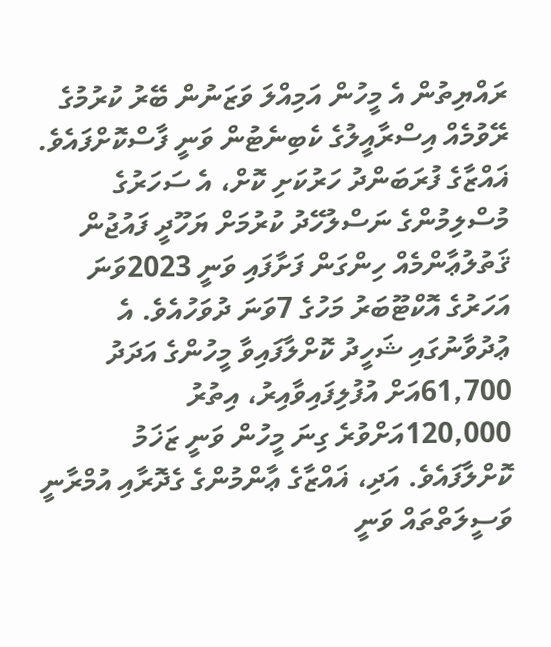ރައްޔިތުން އެ މީހުން އަމިއްލަ ވަޒަނުން ބޭރު ކުރުމުގެ ރޭވުމެއް އިސްރާއީލުގެ ކެބިނެޓުން ވަނީ ފާސްކޮށްފައެވެ.
ޣައްޒާގެ ފުރަބަންދު ހަރުކަށި ކޮށް، އެ ސަހަރުގެ މުސްލިމުންގެ ނަސްލުހޭދު ކުރުމަށް ޔަހޫދީ ފައުޖުން ޤަތުލުޢާންމެއް ހިންގަން ފަށާފައި ވަނީ 2023ވަނަ އަހަރުގެ އޮކްޓޫބަރު މަހުގެ 7ވަނަ ދުވަހުއެވެ. އެ ޢުދުވާނުގައި ޝަހީދު ކޮށްލާފައިވާ މީހުންގެ އަދަދު 61,700އަށް އުފުލިފައިވާއިރު، އިތުރު 120,000އަށްވުރެ ގިނަ މީހުން ވަނީ ޒަޚަމު ކޮށްލާފައެވެ. އަދި، ޣައްޒާގެ ޢާންމުންގެ ގެދޮރާއި އުމްރާނީ ވަސީލަތްތައް ވަނީ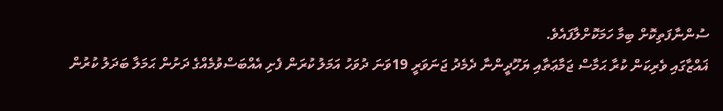ސުންނާފަތިކޮށް ބިމާ ހަމަކޮށްލާފައެވެ.
ޣައްޒާގައި ވެރިކަން ކުރާ ޙަމާސް ޖަމާޢަތާއި ޔަހޫދީންނާ ދެމެދު ޖަނަވަރީ 19ވަނަ ދުވަހު އަމަލު ކުރަން ފެށި އެއްބަސްވުމެއްގެ ދަށުން ޙަމަލާ ބަދަލު ކުރުން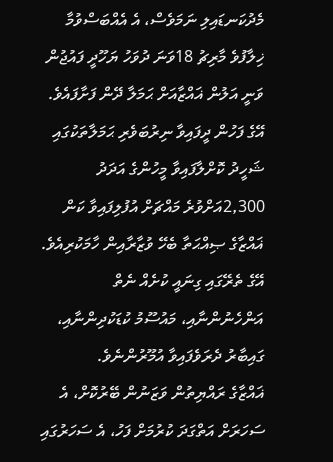މެދުކަނޑައިލި ނަމަވެސް، އެ އެއްބަސްވުމާ ޚިލާފުވެ މާރިޗު 18ވަނަ ދުވަހު ޔަހޫދީ ފައުޖުން ވަނީ އަލުން ޣައްޒާއަށް ޙަމަލާ ދޭން ފަށާފައެވެ. އޭގެ ފަހުން ދީފައިވާ ނިރުބަވެރި ޙަމަލާތަކުގައި ޝަހީދު ކޮށްލާފައިވާ މީހުންގެ އަދަދު 2,300އަށްވުރެ މައްޗަށް އުފުލިފައިވާ ކަން ޣައްޒާގެ ޞިއްޙަތާ ބެހޭ ވުޒާރާއިން ހާމަކުރިއެވެ. އޭގެ ތެރޭގައި ގިނައީ ކުށެއް ނެތް އަންހެނުންނާއި، މައުސޫމު ކުޑަކުދިންނާއި، ގައިބާރު ދެރަވެފައިވާ އުމޫރުންނެވެ.
ޣައްޒާގެ ރައްޔިތުން ވަޒަނުން ބޭރުކޮށް، އެ ސަހަރަށް އަތްގަދަ ކުރުމަށް ފަހު، އެ ސަހަރުގައި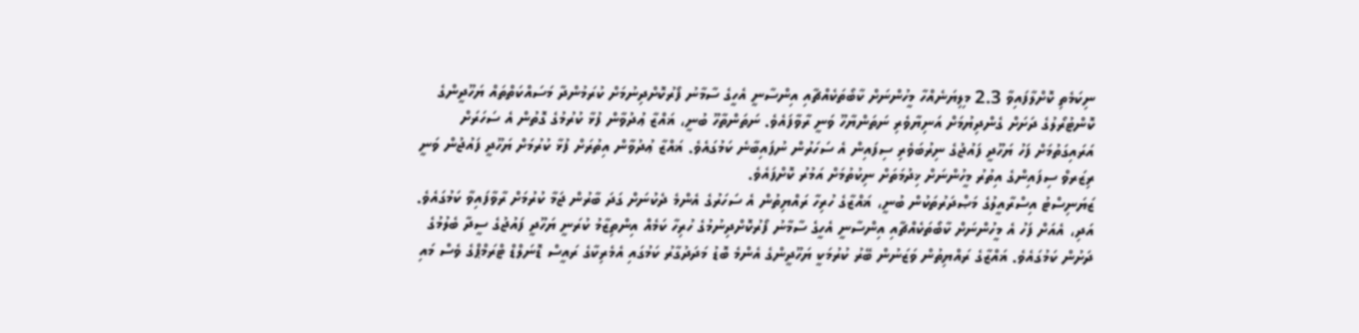ނިކަމެތި ކޮށްލާފައިވާ 2.3 މިލިޔަނެއްހާ މީހުންނަށް ކާބޯތަކެއްޗާއި އިންސާނީ އެހީގެ ސާމާނު ފޯރުކޮށްދިނުމަށް ކުރަމުންދާ މަސައްކަތްތައް ޔަހޫދީންގެ ކޮންޓުރޯލުގެ ދަށަށް ގެންދިޔުމަށް އަނިޔާވެރި ނަތަންޔާހޫ ވަނީ ރާވާފައެވެ. ނަތަންތާހޫ ބުނީ، ޣައްޒާ ޢުދުވާން ފުޅާ ކުރުމުގެ ގޮތުން އެ ސަހަރަށް އަރައިގަތުމަށް ފަހު ޔަހޫދީ ފައުޖުގެ ނިރުބަވެރި ސިފައިން އެ ސަހަރުން ނުފައިބާނެ ކަމުގައެވެ. ޣައްޒާ ޢުދުވާން އިތުރަށް ފުޅާ ކުރުމަށް ޔަހޫދީ ފައުޖުން ވަނީ ރިޒަރވް ސިފައިންގެ އިތުރު މީހުންނަށް ޚިދުމަތަށް ނިކުތުމަށް އަމުރު ކޮށްފައެވެ.
ޒަޔަނިސްޓު އިސްރާއީލުގެ މަޞްދަރުތަކުން ބުނީ، ޣައްޒާގެ ހުރިހާ ރައްޔިތުން އެ ސަހަރުގެ އެންމެ ދެކުނަށް ގަދަ ބާރުން ޖަމާ ކުރުމަށް ރާވާފައިވާ ކަމުގައެވެ. އަދި، އެއަށް ފަހު އެ މީހުންނަށް ކާބޯތަކެއްޗާއި އިންސާނީ އެހީގެ ސާމާނު ފޯރުކޮށްދިނުމުގެ ހުރިހާ ކަމެއް އިންތިޒާމު ކުރަނީ ޔަހޫދީ ފައުޖުގެ ސީދާ ބެލުމުގެ ދަށުން ކަމުގައެވެ. ޣައްޒާގެ ރައްޔިތުން ވަޒަނުން ބޭރު ކުރުމަކީ ޔަހޫދީންގެ އެންމެ ބޮޑު މަދަދުގާރު ކަމުގައި އެމެރިކާގެ ރައީސް ޑޮނަލްޑް ޓްރަމްޕްގެ ވެސް މައި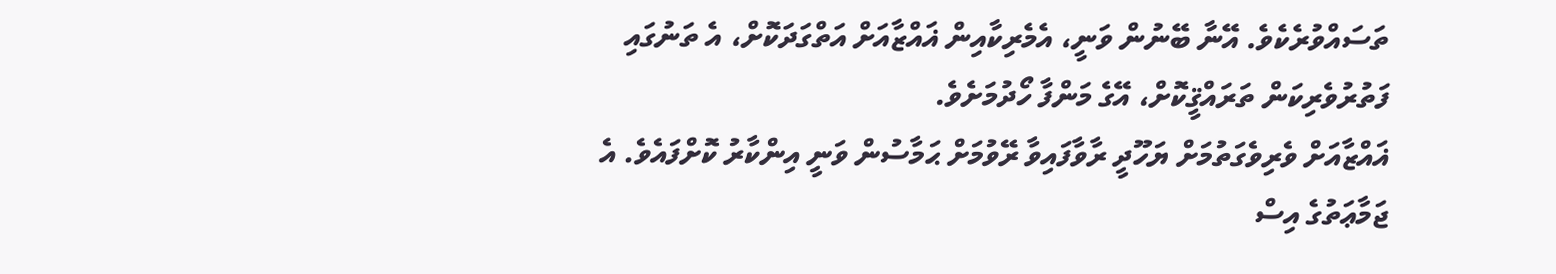ތަސައްވުރެކެވެ. އޭނާ ބޭނުން ވަނީ، އެމެރިކާއިން ޣައްޒާއަށް އަތްގަދަކޮށް، އެ ތަނުގައި ފަތުރުވެރިކަން ތަރައްޤީކޮށް، އޭގެ މަންފާ ހޯދުމަށެވެ.
ޣައްޒާއަށް ވެރިވެގަތުމަށް ޔަހޫދީ ރާވާފައިވާ ރޭވުމަށް ޙަމާސުން ވަނީ އިންކާރު ކޮށްފައެވެ. އެ ޖަމާޢަތުގެ އިސް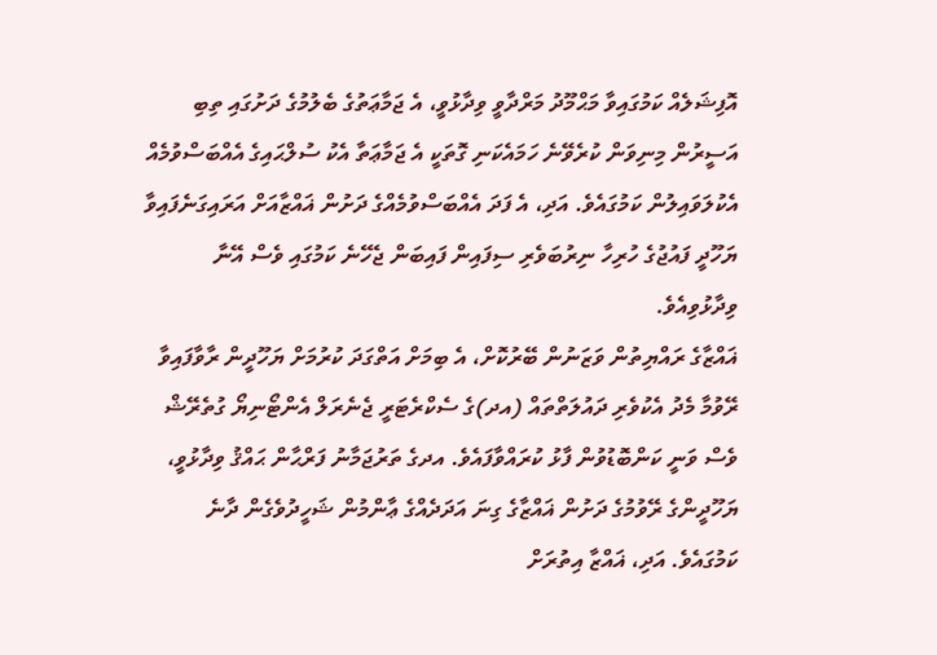އޮފިޝަލެއް ކަމުގައިވާ މަޙްމޫދު މަރްދާވީ ވިދާޅުވީ، އެ ޖަމާޢަތުގެ ބެލުމުގެ ދަށުގައި ތިބި އަސީރުން މިނިވަން ކުރެވޭނެ ހަމައެކަނި ގޮތަކީ އެ ޖަމާޢަތާ އެކު ސުލްޙައިގެ އެއްބަސްވުމެއް އެކުލަވައިލުން ކަމުގައެވެ. އަދި، އެ ފަދަ އެއްބަސްވުމެއްގެ ދަށުން ޣައްޒާއަށް އަރައިގަނެފައިވާ ޔަހޫދީ ފައުޖުގެ ހުރިހާ ނިރުބަވެރި ސިފައިން ފައިބަން ޖެހޭނެ ކަމުގައި ވެސް އޭނާ ވިދާޅުވިއެވެ.
ޣައްޒާގެ ރައްޔިތުން ވަޒަނުން ބޭރުކޮށް، އެ ބިމަށް އަތްގަދަ ކުރުމަށް ޔަހޫދީން ރާވާފައިވާ ރޭވުމާ މެދު އެކުވެރި ދައުލަތްތައް (އދ)ގެ ސެކްރެޓަރީ ޖެނެރަލް އެންޓޯނިޔޯ ގުތެރޭޝް ވެސް ވަނީ ކަންބޮޑުވުން ފާޅު ކުރައްވާފައެވެ. އދގެ ތަރުޖަމާނު ފަރްޙާން ޙައްޤު ވިދާޅުވީ، ޔަހޫދީންގެ ރޭވުމުގެ ދަށުން ޣައްޒާގެ ގިނަ އަދަދެއްގެ ޢާންމުން ޝަހީދުވެގެން ދާނެ ކަމުގައެވެ. އަދި، ޣައްޒާ އިތުރަށް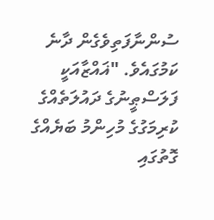ސުންނާފަތިވެގެން ދާނެ ކަމުގައެވެ. "ޣައްޒާއަކީ ފަލަސްޠީނުގެ ދައުލަތެއްގެ ކުރިމަގުގެ މުހިންމު ބަޔެއްގެ ގޮތުގައި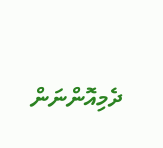ދެމިއޮންނަން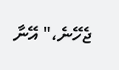ޖެހޭނެ،" އޭނާ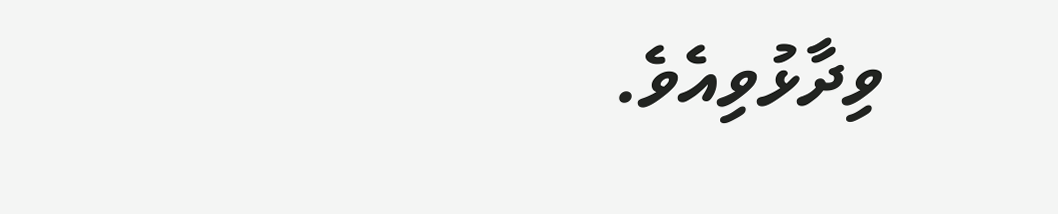ވިދާޅުވިއެވެ.